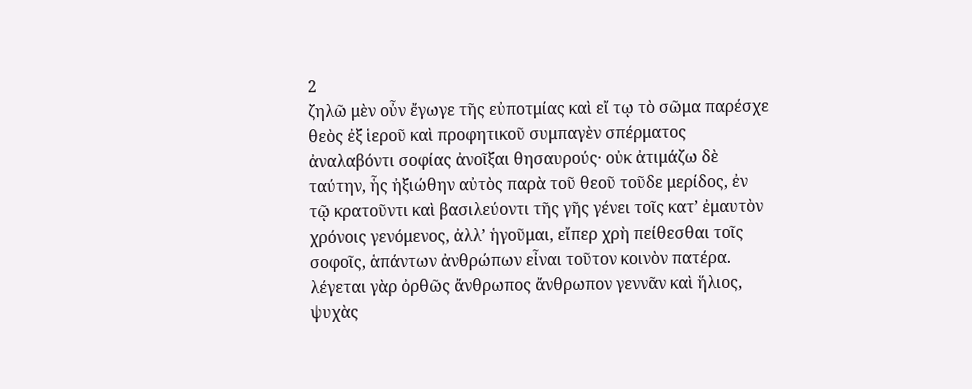2
ζηλῶ μὲν οὖν ἔγωγε τῆς εὐποτμίας καὶ εἴ τῳ τὸ σῶμα παρέσχε θεὸς ἐξ ἱεροῦ καὶ προφητικοῦ συμπαγὲν σπέρματος ἀναλαβόντι σοφίας ἀνοῖξαι θησαυρούς· οὐκ ἀτιμάζω δὲ ταύτην, ἧς ἠξιώθην αὐτὸς παρὰ τοῦ θεοῦ τοῦδε μερίδος, ἐν τῷ κρατοῦντι καὶ βασιλεύοντι τῆς γῆς γένει τοῖς κατ’ ἐμαυτὸν χρόνοις γενόμενος, ἀλλ’ ἡγοῦμαι, εἴπερ χρὴ πείθεσθαι τοῖς σοφοῖς, ἁπάντων ἀνθρώπων εἶναι τοῦτον κοινὸν πατέρα. λέγεται γὰρ ὀρθῶς ἄνθρωπος ἄνθρωπον γεννᾶν καὶ ἥλιος, ψυχὰς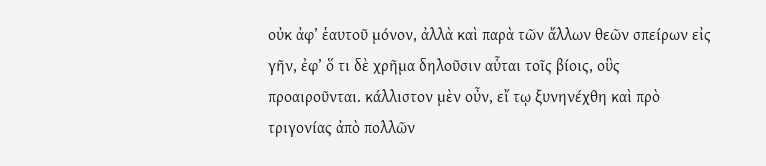οὐκ ἀφ’ ἑαυτοῦ μόνον, ἀλλὰ καὶ παρὰ τῶν ἄλλων θεῶν σπείρων εἰς γῆν, ἐφ’ ὅ τι δὲ χρῆμα δηλοῦσιν αὗται τοῖς βίοις, οὓς προαιροῦνται. κάλλιστον μὲν οὖν, εἴ τῳ ξυνηνέχθη καὶ πρὸ τριγονίας ἀπὸ πολλῶν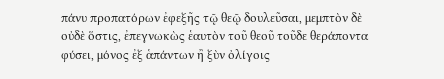πάνυ προπατόρων ἐφεξῆς τῷ θεῷ δουλεῦσαι, μεμπτὸν δὲ οὐδὲ ὅστις, ἐπεγνωκὼς ἑαυτὸν τοῦ θεοῦ τοῦδε θεράποντα φύσει, μόνος ἐξ ἁπάντων ἢ ξὺν ὀλίγοις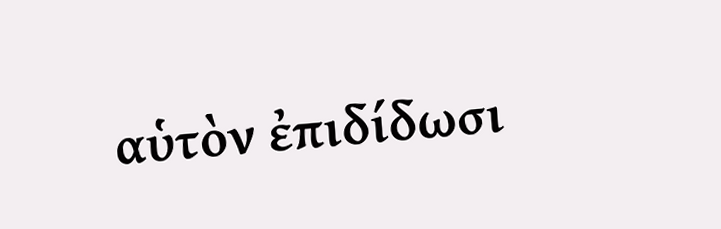αὑτὸν ἐπιδίδωσι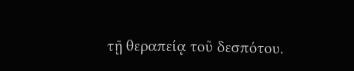τῇ θεραπείᾳ τοῦ δεσπότου.